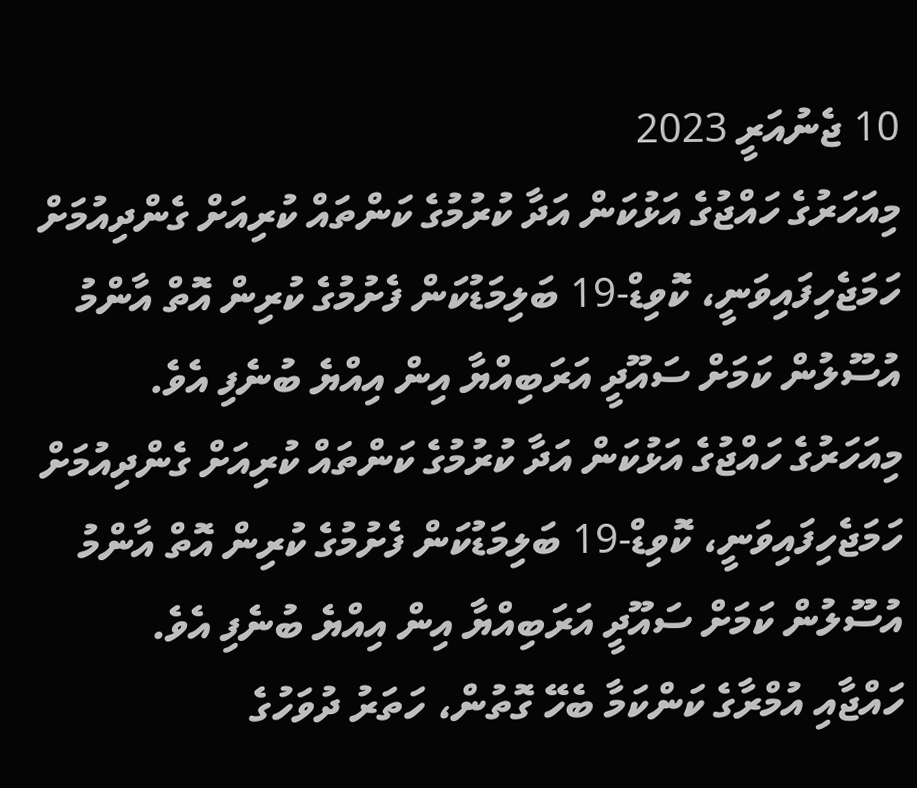10 ޖެނުއަރީ 2023
މިއަހަރުގެ ހައްޖުގެ އަޅުކަން އަދާ ކުރުމުގެ ކަންތައް ކުރިއަށް ގެންދިއުމަށް ހަމަޖެހިފައިވަނީ، ކޮވިޑް-19 ބަލިމަޑުކަން ފެށުމުގެ ކުރިން އޮތް އާންމު އުސޫލުން ކަމަށް ސައޫދީ އަރަބިއްޔާ އިން އިއްޔެ ބުނެފި އެވެ.
މިއަހަރުގެ ހައްޖުގެ އަޅުކަން އަދާ ކުރުމުގެ ކަންތައް ކުރިއަށް ގެންދިއުމަށް ހަމަޖެހިފައިވަނީ، ކޮވިޑް-19 ބަލިމަޑުކަން ފެށުމުގެ ކުރިން އޮތް އާންމު އުސޫލުން ކަމަށް ސައޫދީ އަރަބިއްޔާ އިން އިއްޔެ ބުނެފި އެވެ.
ހައްޖާއި އުމްރާގެ ކަންކަމާ ބެހޭ ގޮތުން، ހަތަރު ދުވަހުގެ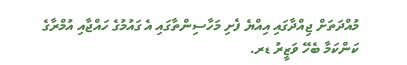މުއްދަތަށް ޖިއްދާގައި އިއްޔެ ފެށި މަހާސިންތާގައި އެ ގައުމުގެ ހައްޖާއި އުމްރާގެ ކަންކަމާ ބެހޭ ވަޒީރު ޑރ.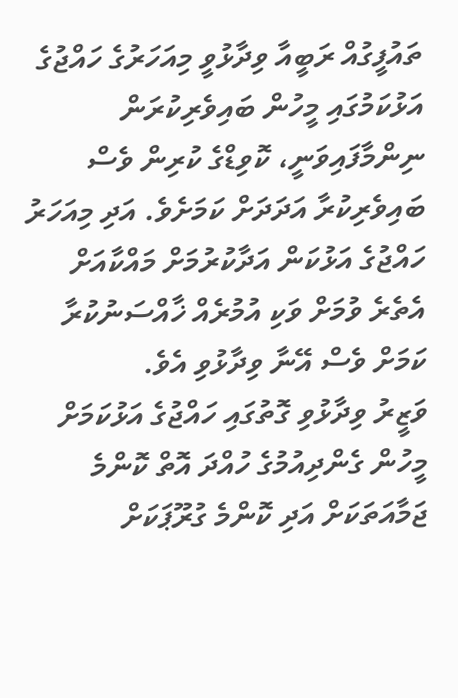ތައުފީގުއް ރަބީއާ ވިދާޅުވީ މިއަހަރުގެ ހައްޖުގެ އަޅުކަމުގައި މީހުން ބައިވެރިކުރަން ނިންމާފައިވަނީ، ކޮވިޑްގެ ކުރިން ވެސް ބައިވެރިކުރާ އަދަދަށް ކަމަށެވެ. އަދި މިއަހަރު ހައްޖުގެ އަޅުކަން އަދާކުރުމަށް މައްކާއަށް އެތެރެ ވުމަށް ވަކި އުމުރެއް ޚާއްސަނުކުރާ ކަމަށް ވެސް އޭނާ ވިދާޅުވި އެވެ.
ވަޒީރު ވިދާޅުވި ގޮތުގައި ހައްޖުގެ އަޅުކަމަށް މީހުން ގެންދިއުމުގެ ހުއްދަ އޮތް ކޮންމެ ޖަމާއަތަކަށް އަދި ކޮންމެ ގުރޫޕަކަށް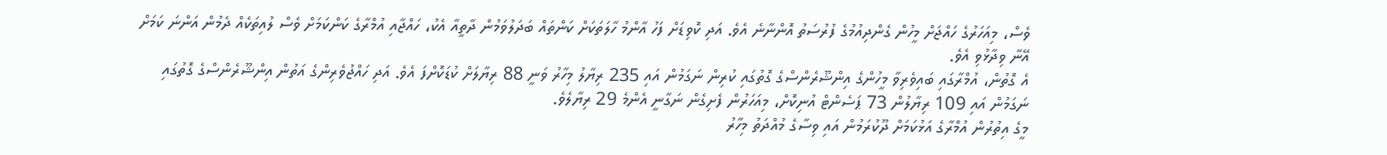ވެސް، މިއަހަރުގެ ހައްޖަށް މީހުން ގެންދިއުމުގެ ފުރުސަތު އޮންނާނެ އެވެ. އަދި ކޮވިޑަށް ފަހު އާންމު ހާލަތަކަށް ކަންތައް ބަދަލުވަމުން ދާތީއާ އެކު، ހައްޖާއި އުމްރާގެ ކަންކަމަށް ވެސް ލުއިތަކެއް ދެމުން އަންނަ ކަމަށް އޭނާ ވިދާޅުވި އެވެ.
އެ ގޮތުން، އުމްރާގައި ބައިވެރިވާ މީހުންގެ އިންޝޫރެންސްގެ ގޮތުގައި ކުރިން ނަގަމުން އައި 235 ރިޔާލު މިހާރު ވަނީ 88 ރިޔާލަށް ކުޑަކޮށްފަ އެވެ. އަދި ހައްޖުވެރިންގެ އަތުން އިންޝޫރެންސްގެ ގޮތުގައި ނަގަމުން އައި 109 ރިޔާލުން 73 ޕަސެންޓް އުނިކޮށް، މިއަހަރުން ފެށިގެން ނަގާނީ އެންމެ 29 ރިޔާލެވެ.
މީގެ އިތުރުން އުމްރާގެ އަޅުކަމަށް ދޫކުރަމުން އައި ވިސާގެ މުއްދަތު މިހާރު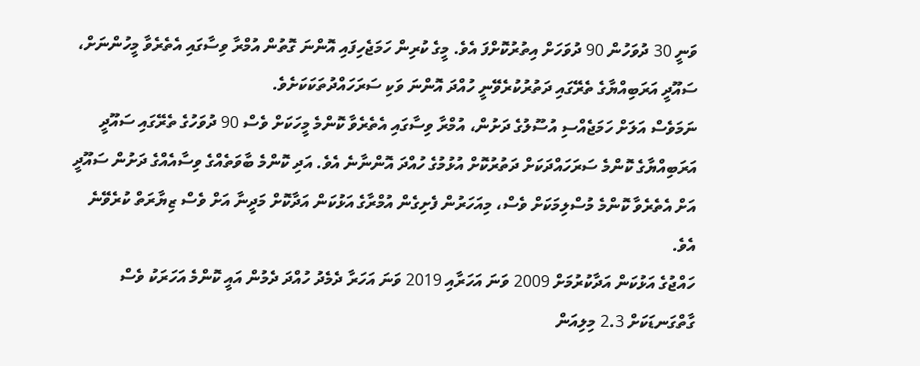ވަނީ 30 ދުވަހުން 90 ދުވަހަށް އިތުރުކޮށްފަ އެވެ. މީގެ ކުރިން ހަމަޖެހިފައި އޮންނަ ގޮތުން އުމްރާ ވިސާގައި އެތެރެވާ މީހުންނަށް، ސައޫދީ އަރަބިއްޔާގެ ތެރޭގައި ދަތުރުކުރެވޭނީ ހުއްދަ އޮންނަ ވަކި ސަރަހައްދުތަކަކަށެވެ.
ނަމަވެސް އަލަށް ހަމަޖެއްސި އުސޫލުގެ ދަށުން، އުމްރާ ވިސާގައި އެތެރެވާ ކޮންމެ މީހަކަށް ވެސް 90 ދުވަހުގެ ތެރޭގައި ސައޫދީ އަރަބިއްޔާގެ ކޮންމެ ސަރަހައްދަކަށް ދަތުރުކޮށް އުޅުމުގެ ހުއްދަ އޮންނާނެ އެވެ. އަދި ކޮންމެ ބާވަތެއްގެ ވިސާއެއްގެ ދަށުން ސައޫދީ އަށް އެތެރެވާ ކޮންމެ މުސްލިމަކަށް ވެސް، މިއަހަރުން ފެށިގެން އުމްރާގެ އަޅުކަން އަދާކޮށް މަދީނާ އަށް ވެސް ޒިޔާރަތް ކުރެވޭނެ އެވެ.
ހައްޖުގެ އަޅުކަން އަދާކުރުމަށް 2009 ވަނަ އަހަރާއި 2019 ވަނަ އަހަރާ ދެމެދު ހުއްދަ ދެމުން އައީ ކޮންމެ އަހަރަކު ވެސް ގާތްގަނޑަކަށް 2.3 މިލިއަން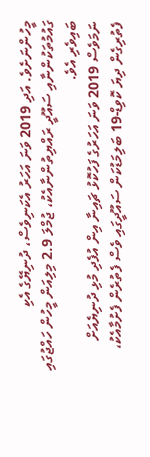މީހުންނަށެވެ. އަދި 2019 ވަނަ އަހަރު އެކަނިވެސް، ދުނިޔޭގެ އެކި ގައުމުތަކުންނާއި ސައޫދީ ރައްޔިތުންނާއެކު، ޖުމްލަ 2.9 މިލިއަން މީހުން ހައްޖުގައި ބައިވެރި އެވެ.
ނަމަވެސް 2019 ވަނަ އަހަރުގެ ފަހުކޮޅު ޗައިނާ އިން އުފެދި މުޅި ދުނިޔެއަށް ފެތުރިގެން ދިޔަ ކޮވިޑް-19 ބަލިމަޑުކަން ސައޫދީގައި ވެސް ފެތުރެން ފެށުމާއެކު،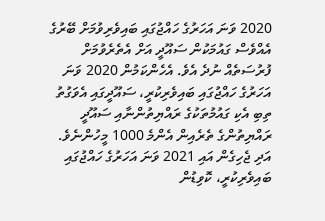2020 ވަނަ އަހަރުގެ ހައްޖުގައި ބައިވެރިވުމަށް ބޭރުގެ އެއްވެސް ގައުމަކުން ސައޫދީ އަށް އެތެރެވުމަށް ފުރުސަތެއް ނުދެ އެވެ. އެހެންކަމުން 2020 ވަނަ އަހަރުގެ ހައްޖުގައި ބައިވެރިކުރީ، ސައޫދީގައި އެވަގުތު ތިބި އެކި ގައުމުތަކުގެ ރައްޔިތުންނާއި ސައޫދީ ރައްޔިތުންގެ ތެރެއިން އެންމެ 1000 މީހުންނެވެ.
އަދި ޖެހިގެން އައި 2021 ވަނަ އަހަރުގެ ހައްޖުގައި ބައިވެރިކުރީ، ކޮވިޑުން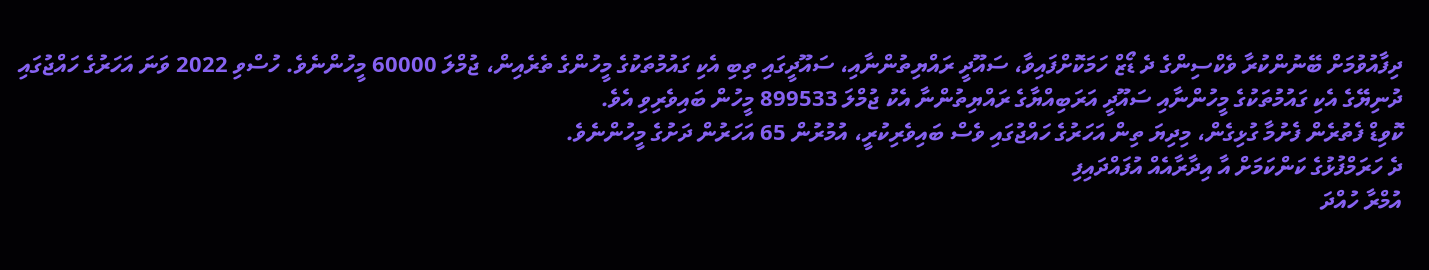ދިފާއުވުމަށް ބޭނުންކުރާ ވެކްސިންގެ ދެ ޑޯޒް ހަމަކޮށްފައިވާ، ސައޫދީ ރައްޔިތުންނާއި، ސައޫދީގައި ތިބި އެކި ގައުމުތަކުގެ މީހުންގެ ތެރެއިން، ޖުމްލަ 60000 މީހުންނެވެ. ހުސްވި 2022 ވަނަ އަހަރުގެ ހައްޖުގައި ދުނިޔޭގެ އެކި ގައުމުތަކުގެ މީހުންނާއި ސައޫދީ އަރަބިއްޔާގެ ރައްޔިތުންނާ އެކު ޖުމްލަ 899533 މީހުން ބައިވެރިވި އެވެ.
ކޮވިޑް ފެތުރެން ފެށުމާ ގުޅިގެން، މިދިޔަ ތިން އަހަރުގެ ހައްޖުގައި ވެސް ބައިވެރިކުރީ، އުމުރުން 65 އަހަރުން ދަށުގެ މީހުންނެވެ.
ދެ ހަރަމްފުޅުގެ ކަންކަމަށް އާ އިދާރާއެއް އުފައްދައިފި
އުމްރާ ހުއްދަ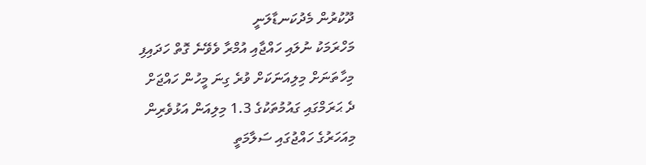ދޫކުރުން މެދުކަނޑާލަނީ
މަހްރަމަކު ނުލައި ހައްޖާއި އުމްރާ ވެވޭނެ ގޮތް ހަދައިފި
މިހާތަނަށް މިލިއަނަކަށް ވުރެ ގިނަ މީހުން ހައްޖަށް
ދެ ޙަރަމްގައި ގައުމުތަކުގެ 1.3 މިލިއަން އަޅުވެރިން
މިއަހަރުގެ ހައްޖުގައި ސަލާމަތީ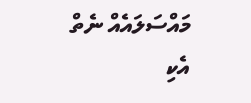މައްސަލައެއް ނެތް
އެކި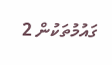ގައުމުތަކުން 2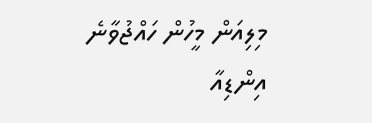މިލިއަން މީހުން ހައްޖުވާނެ
އިންޑިއާ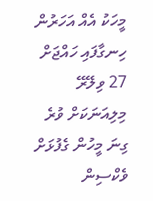މީހަކު އެއް އަހަރުން ހިނގާފައި ހައްޖަށް
27 ވިލޭރޭ މިލިއަނަކަށް ވުރެ ގިނަ މީހުން ގެފުޅަށް
ވެކްސިން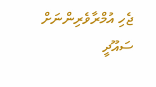ޖެހި އުމްރާވެރިންނަށް ސައޫދީ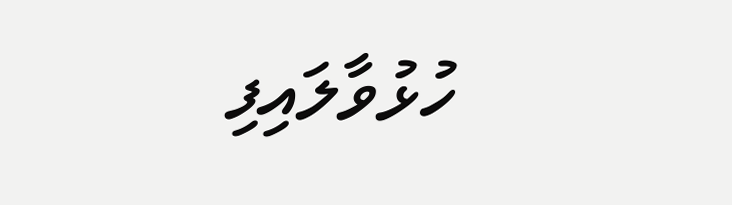ހުޅުވާލައިފި